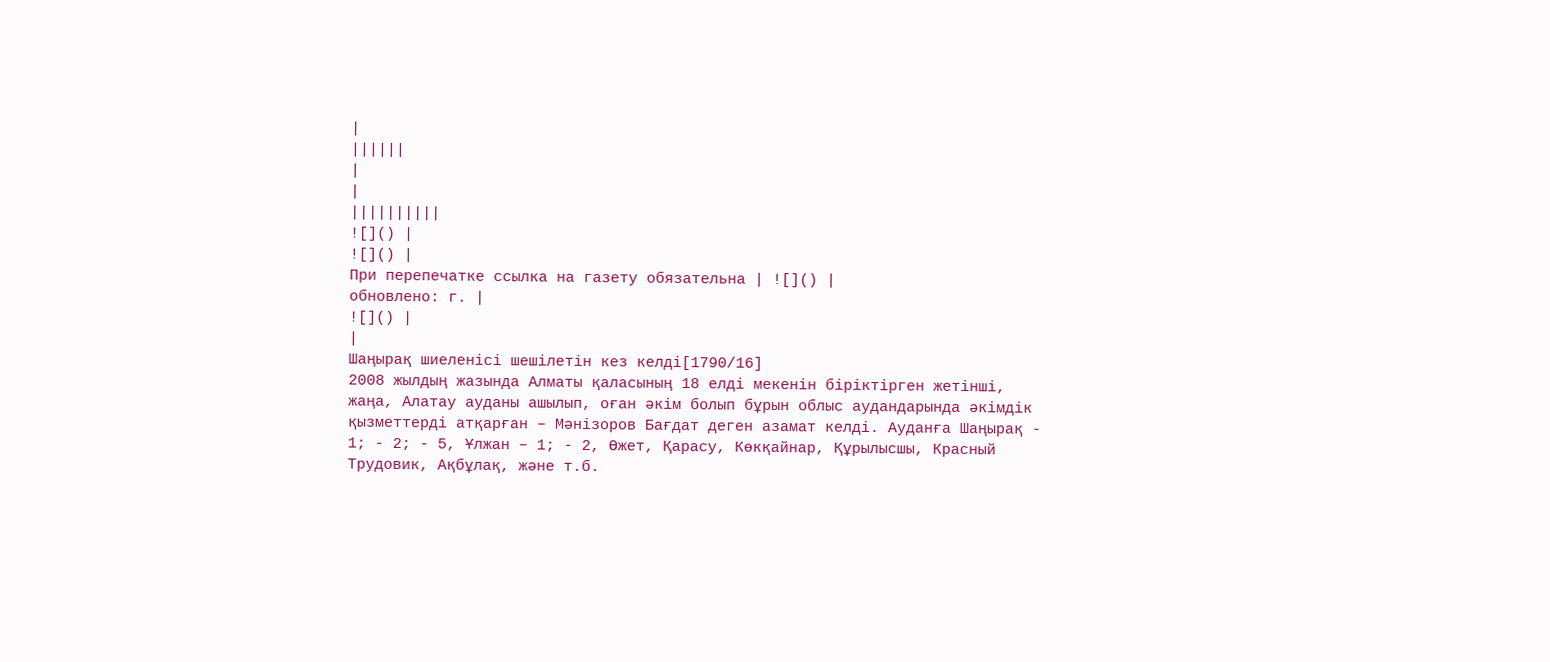|
||||||
|
|
||||||||||
![]() |
![]() |
При перепечатке ссылка на газету обязательна | ![]() |
обновлено: г. |
![]() |
|
Шаңырақ шиеленісі шешілетін кез келді[1790/16]
2008 жылдың жазында Алматы қаласының 18 елді мекенін біріктірген жетінші, жаңа, Алатау ауданы ашылып, оған әкім болып бұрын облыс аудандарында әкімдік қызметтерді атқарған – Мәнізоров Бағдат деген азамат келді. Ауданға Шаңырақ - 1; - 2; - 5, Ұлжан – 1; - 2, Өжет, Қарасу, Көкқайнар, Құрылысшы, Красный Трудовик, Ақбұлақ, және т.б.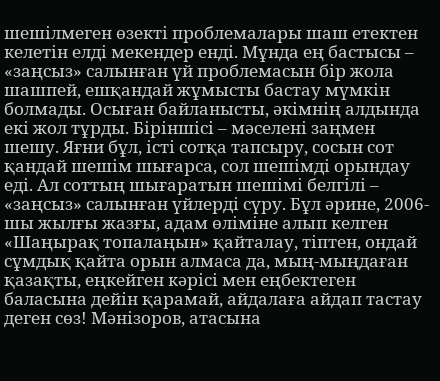шешілмеген өзекті проблемалары шаш етектен келетін елді мекендер енді. Мұнда ең бастысы – «заңсыз» салынған үй проблемасын бір жола шашпей, ешқандай жұмысты бастау мүмкін болмады. Осыған байланысты, әкімнің алдында екі жол тұрды. Біріншісі – мәселені заңмен шешу. Яғни бұл, істі сотқа тапсыру, сосын сот қандай шешім шығарса, сол шешімді орындау еді. Ал соттың шығаратын шешімі белгілі – «заңсыз» салынған үйлерді сүру. Бұл әрине, 2006-шы жылғы жазғы, адам өліміне алып келген «Шаңырақ топалаңын» қайталау, тіптен, ондай сұмдық қайта орын алмаса да, мың-мыңдаған қазақты, еңкейген кәрісі мен еңбектеген баласына дейін қарамай, айдалаға айдап тастау деген сөз! Мәнізоров, атасына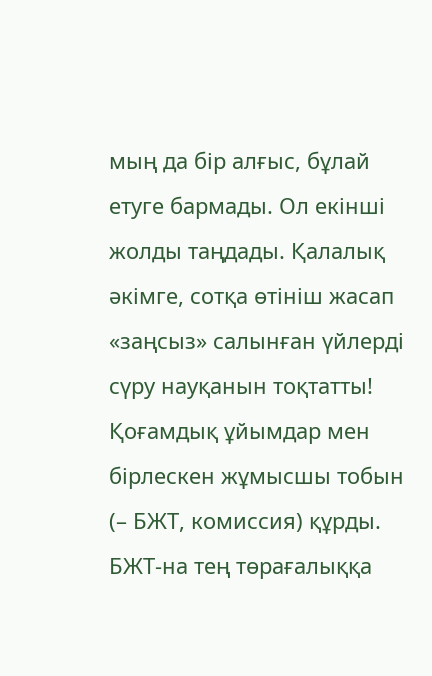мың да бір алғыс, бұлай етуге бармады. Ол екінші жолды таңдады. Қалалық әкімге, сотқа өтініш жасап «заңсыз» салынған үйлерді сүру науқанын тоқтатты! Қоғамдық ұйымдар мен бірлескен жұмысшы тобын (– БЖТ, комиссия) құрды. БЖТ-на тең төрағалыққа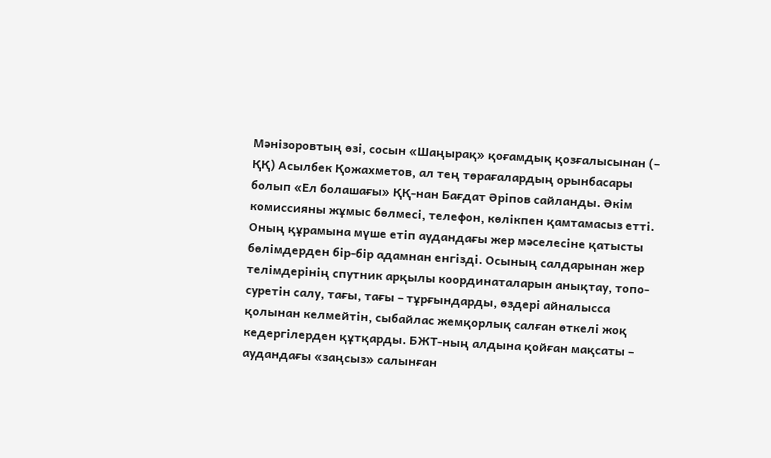Мәнізоровтың өзі, сосын «Шаңырақ» қоғамдық қозғалысынан (– ҚҚ) Асылбек Қожахметов, ал тең төрағалардың орынбасары болып «Ел болашағы» ҚҚ-нан Бағдат Әріпов сайланды. Әкім комиссияны жұмыс бөлмесі, телефон, көлікпен қамтамасыз етті. Оның құрамына мүше етіп аудандағы жер мәселесіне қатысты бөлімдерден бір-бір адамнан енгізді. Осының салдарынан жер телімдерінің спутник арқылы координаталарын анықтау, топо-суретін салу, тағы, тағы – тұрғындарды, өздері айналысса қолынан келмейтін, сыбайлас жемқорлық салған өткелі жоқ кедергілерден құтқарды. БЖТ-ның алдына қойған мақсаты – аудандағы «заңсыз» салынған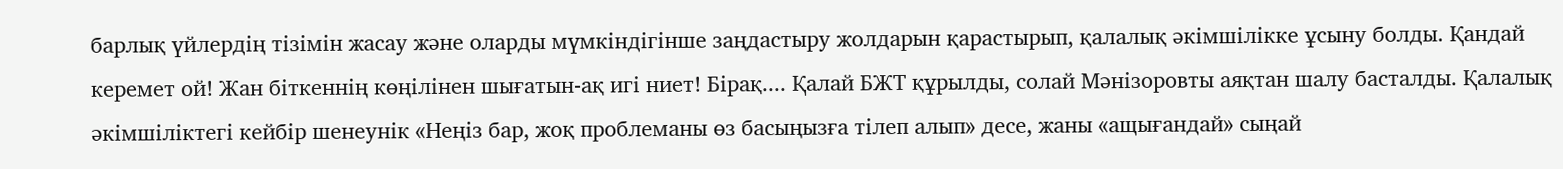барлық үйлердің тізімін жасау және оларды мүмкіндігінше заңдастыру жолдарын қарастырып, қалалық әкімшілікке ұсыну болды. Қандай керемет ой! Жан біткеннің көңілінен шығатын-ақ игі ниет! Бірақ.... Қалай БЖТ құрылды, солай Мәнізоровты аяқтан шалу басталды. Қалалық әкімшіліктегі кейбір шенеунік «Неңіз бар, жоқ проблеманы өз басыңызға тілеп алып» десе, жаны «ащығандай» сыңай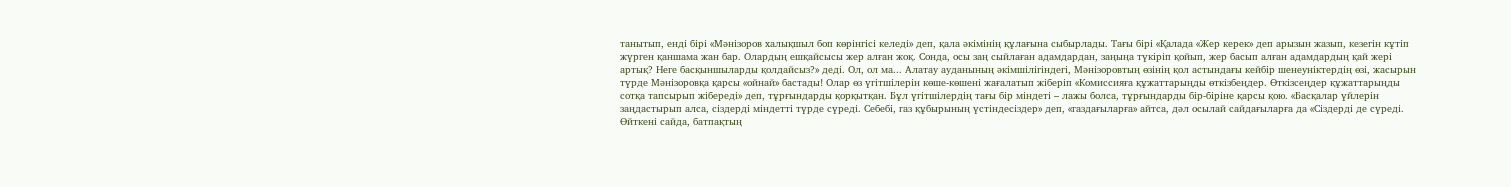танытып, енді бірі «Мәнізоров халықшыл боп көрінгісі келеді» деп, қала әкімінің құлағына сыбырлады. Тағы бірі «Қалада «Жер керек» деп арызын жазып, кезегін кұтіп жүрген қаншама жан бар. Олардың ешқайсысы жер алған жоқ. Сонда, осы заң сыйлаған адамдардан, заңыңа түкіріп қойып, жер басып алған адамдардың қай жері артық? Неге басқыншыларды қолдайсыз?» деді. Ол, ол ма... Алатау ауданының әкімшілігіндегі, Мәнізоровтың өзінің қол астындағы кейбір шенеуніктердің өзі, жасырын түрде Мәнізоровқа қарсы «ойнай» бастады! Олар өз үгітшілерін көше-көшені жағалатып жіберіп «Комиссияға құжаттарыңды өткізбеңдер. Өткізсеңдер құжаттарыңды сотқа тапсырып жібереді» деп, тұрғындарды қорқытқан. Бұл үгітшілердің тағы бір міндеті – лажы болса, тұрғындарды бір-біріне қарсы қою. «Басқалар үйлерін заңдастырып алса, сіздерді міндетті түрде сүреді. Себебі, газ құбырының үстіндесіздер» деп, «газдағыларға» айтса, дәл осылай сайдағыларға да «Сіздерді де сүреді. Өйткені сайда, батпақтың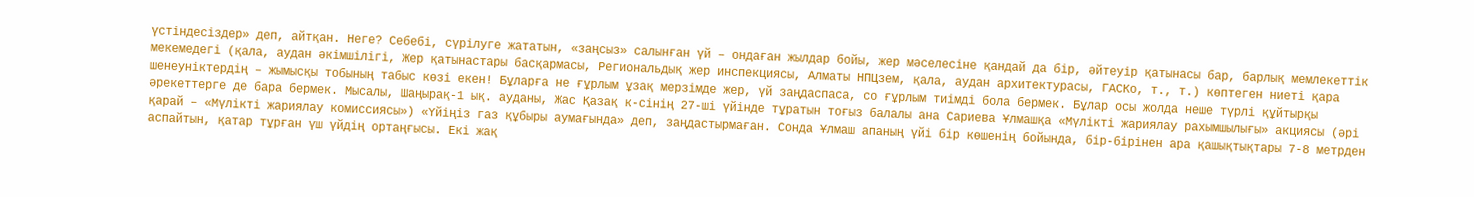үстіндесіздер» деп, айтқан. Неге? Себебі, сүрілуге жататын, «заңсыз» салынған үй – ондаған жылдар бойы, жер мәселесіне қандай да бір, әйтеуір қатынасы бар, барлық мемлекеттік мекемедегі (қала, аудан әкімшілігі, Жер қатынастары басқармасы, Региональдық жер инспекциясы, Алматы НПЦзем, қала, аудан архитектурасы, ГАСКо, т., т.) көптеген ниеті қара шенеуніктердің – жымысқы тобының табыс көзі екен! Бұларға не ғұрлым ұзақ мерзімде жер, үй заңдаспаса, со ғұрлым тиімді бола бермек. Бұлар осы жолда неше түрлі құйтырқы әрекеттерге де бара бермек. Мысалы, Шаңырақ-1 ық. ауданы, Жас Қазақ к-сінің 27-ші үйінде тұратын тоғыз балалы ана Сариева Ұлмашқа «Мүлікті жариялау рахымшылығы» акциясы (әрі қарай – «Мүлікті жариялау комиссиясы») «Үйіңіз газ құбыры аумағында» деп, заңдастырмаған. Сонда Ұлмаш апаның үйі бір көшенің бойында, бір-бірінен ара қашықтықтары 7-8 метрден аспайтын, қатар тұрған үш үйдің ортаңғысы. Екі жақ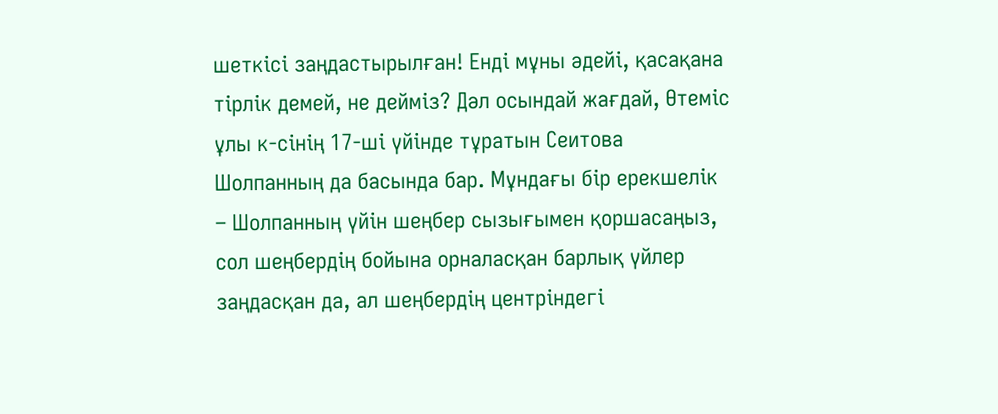шеткісі заңдастырылған! Енді мұны әдейі, қасақана тірлік демей, не дейміз? Дәл осындай жағдай, Өтеміс ұлы к-сінің 17-ші үйінде тұратын Сеитова Шолпанның да басында бар. Мұндағы бір ерекшелік – Шолпанның үйін шеңбер сызығымен қоршасаңыз, сол шеңбердің бойына орналасқан барлық үйлер заңдасқан да, ал шеңбердің центріндегі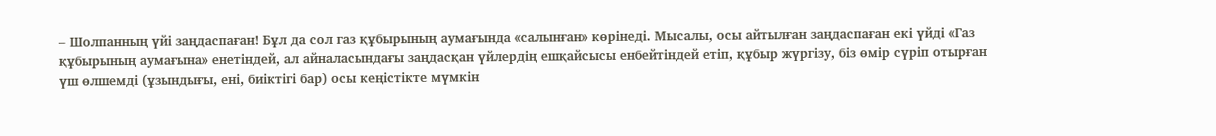– Шолпанның үйі заңдаспаған! Бұл да сол газ құбырының аумағында «салынған» көрінеді. Мысалы, осы айтылған заңдаспаған екі үйді «Газ құбырының аумағына» енетіндей, ал айналасындағы заңдасқан үйлердің ешқайсысы енбейтіндей етіп, құбыр жүргізу, біз өмір сүріп отырған үш өлшемді (ұзындығы, ені, биіктігі бар) осы кеңістікте мүмкін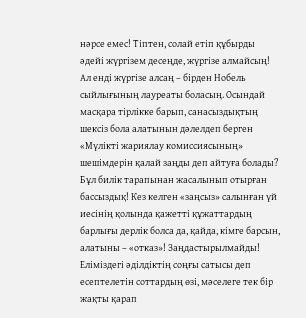нәрсе емес! Тіптен, солай етіп құбырды әдейі жүргізем десеңде, жүргізе алмайсың! Ал енді жүргізе алсаң – бірден Нобель сыйлығының лауреаты боласың. Осындай масқара тірлікке барып, санасыздықтың шексіз бола алатынын дәлелдеп берген «Мүлікті жариялау комиссиясының» шешімдерін қалай заңды деп айтуға болады? Бұл билік тарапынан жасалынып отырған бассыздық! Кез келген «заңсыз» салынған үй иесінің қолында қажетті құжаттардың барлығы дерлік болса да, қайда, кімге барсын, алатыны – «отказ»! Заңдастырылмайды! Еліміздегі әділдіктің соңғы сатысы деп есептелетін соттардың өзі, мәселеге тек бір жақты қарап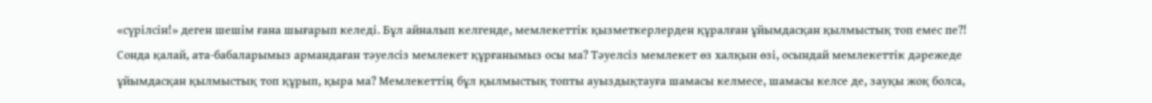«сүрілсін!» деген шешім ғана шығарып келеді. Бұл айналып келгенде, мемлекеттік қызметкерлерден құралған ұйымдасқан қылмыстық топ емес пе?! Сонда қалай, ата-бабаларымыз армандаған тәуелсіз мемлекет құрғанымыз осы ма? Тәуелсіз мемлекет өз халқын өзі, осындай мемлекеттік дәрежеде ұйымдасқан қылмыстық топ құрып, қыра ма? Мемлекеттің бұл қылмыстық топты ауыздықтауға шамасы келмесе, шамасы келсе де, зауқы жоқ болса,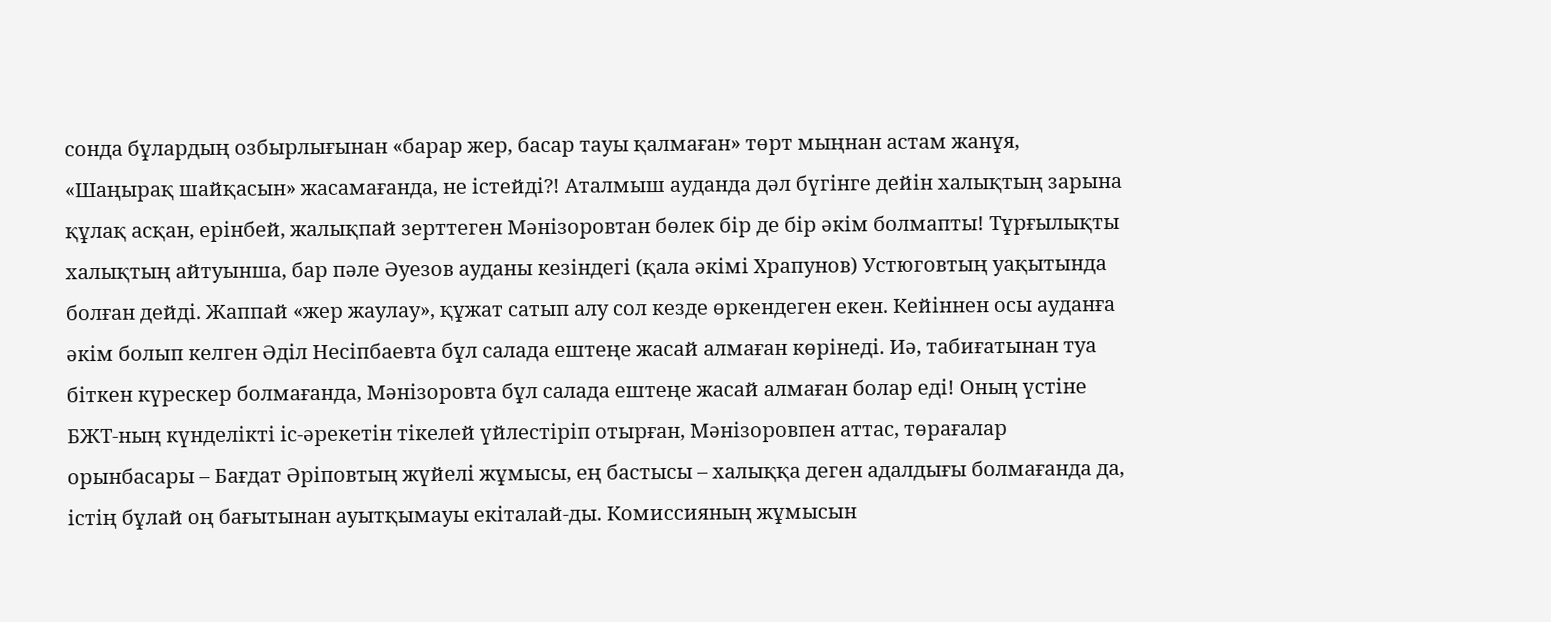сонда бұлардың озбырлығынан «барар жер, басар тауы қалмаған» төрт мыңнан астам жанұя, «Шаңырақ шайқасын» жасамағанда, не істейді?! Аталмыш ауданда дәл бүгінге дейін халықтың зарына құлақ асқан, ерінбей, жалықпай зерттеген Мәнізоровтан бөлек бір де бір әкім болмапты! Тұрғылықты халықтың айтуынша, бар пәле Әуезов ауданы кезіндегі (қала әкімі Храпунов) Устюговтың уақытында болған дейді. Жаппай «жер жаулау», құжат сатып алу сол кезде өркендеген екен. Кейіннен осы ауданға әкім болып келген Әділ Несіпбаевта бұл салада ештеңе жасай алмаған көрінеді. Иә, табиғатынан туа біткен күрескер болмағанда, Мәнізоровта бұл салада ештеңе жасай алмаған болар еді! Оның үстіне БЖТ-ның күнделікті іс-әрекетін тікелей үйлестіріп отырған, Мәнізоровпен аттас, төрағалар орынбасары – Бағдат Әріповтың жүйелі жұмысы, ең бастысы – халыққа деген адалдығы болмағанда да, істің бұлай оң бағытынан ауытқымауы екіталай-ды. Комиссияның жұмысын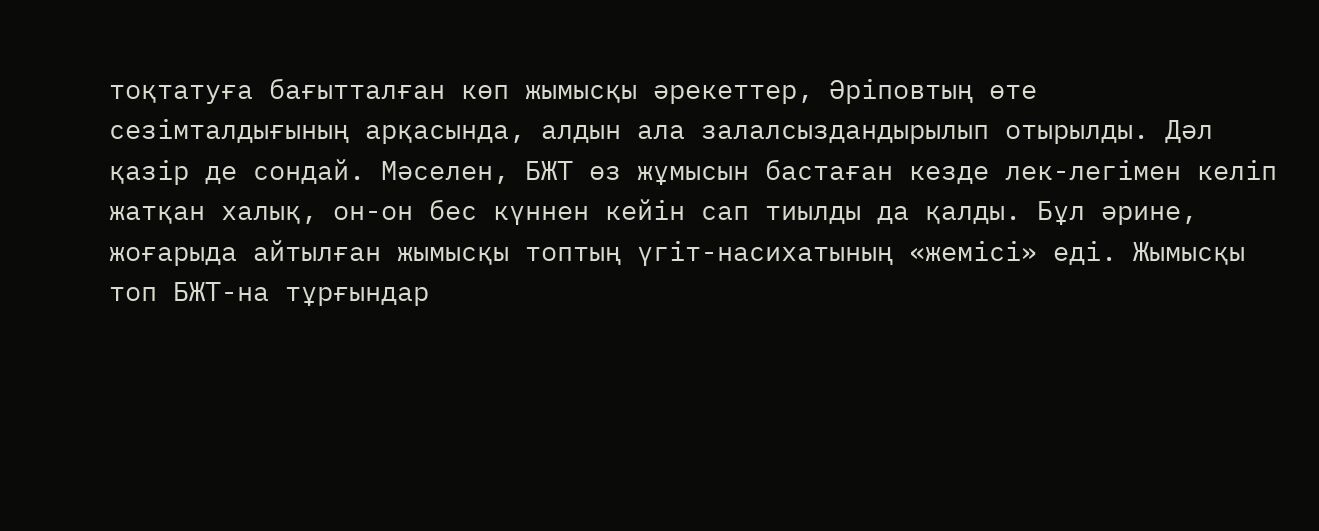тоқтатуға бағытталған көп жымысқы әрекеттер, Әріповтың өте сезімталдығының арқасында, алдын ала залалсыздандырылып отырылды. Дәл қазір де сондай. Мәселен, БЖТ өз жұмысын бастаған кезде лек-легімен келіп жатқан халық, он-он бес күннен кейін сап тиылды да қалды. Бұл әрине, жоғарыда айтылған жымысқы топтың үгіт-насихатының «жемісі» еді. Жымысқы топ БЖТ-на тұрғындар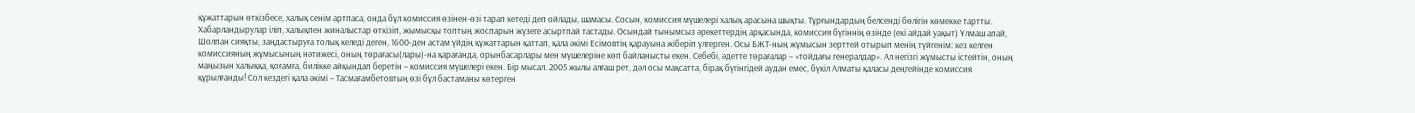құжаттарын өткізбесе, халық сенім артпаса, онда бұл комиссия өзінен-өзі тарап кетеді деп ойлады, шамасы. Сосын, комиссия мүшелері халық арасына шықты. Тұрғындардың белсенді бөлігін көмекке тартты. Хабарландырулар іліп, халықпен жиналыстар өткізіп, жымысқы топтың жоспарын жүзеге асыртпай тастады. Осындай тынымсыз әрекеттердің арқасында, комиссия бүгіннің өзінде (екі айдай уақыт) Ұлмаш апай, Шолпан сияқты, заңдастыруға толық келеді деген, 1600-ден астам үйдің құжаттарын қаттап, қала әкімі Есімовтің қарауына жіберіп үлгерген. Осы БЖТ-ның жұмысын зерттей отырып менің түйгенім: кез келген комиссияның жұмысының нәтижесі, оның төрағасы(лары)-на қарағанда, орынбасарлары мен мүшелеріне көп байланысты екен. Себебі, әдетте төрағалар – «тойдағы генералдар». Ал негізгі жұмысты істейтін, оның маңызын халыққа, қоғамға, билікке айқындап беретін – комиссия мүшелері екен. Бір мысал. 2005 жылы алғаш рет, дәл осы мақсатта, бірақ бүгінгідей аудан емес, бүкіл Алматы қаласы деңгейінде комиссия құрылғанды! Сол кездегі қала әкімі – Тасмағамбетовтың өзі бұл бастаманы көтерген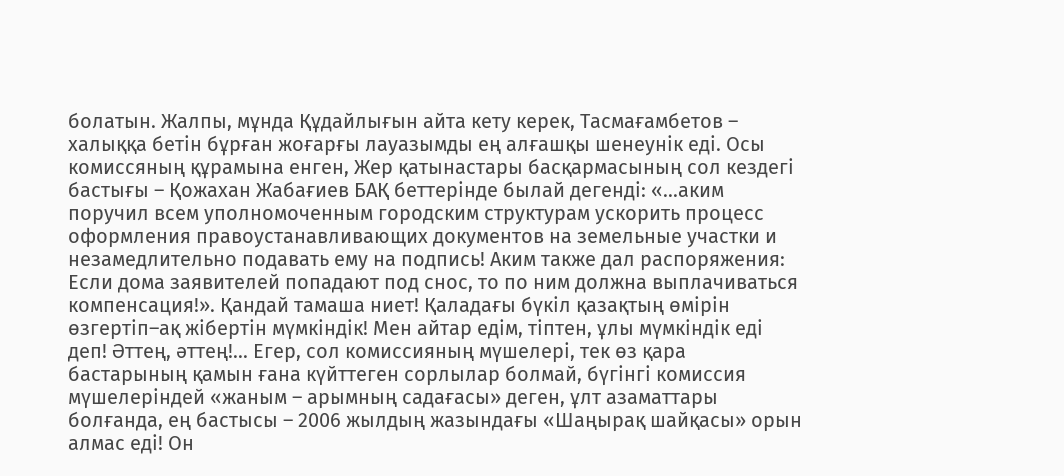болатын. Жалпы, мұнда Құдайлығын айта кету керек, Тасмағамбетов – халыққа бетін бұрған жоғарғы лауазымды ең алғашқы шенеунік еді. Осы комиссяның құрамына енген, Жер қатынастары басқармасының сол кездегі бастығы – Қожахан Жабағиев БАҚ беттерінде былай дегенді: «...аким поручил всем уполномоченным городским структурам ускорить процесс оформления правоустанавливающих документов на земельные участки и незамедлительно подавать ему на подпись! Аким также дал распоряжения: Если дома заявителей попадают под снос, то по ним должна выплачиваться компенсация!». Қандай тамаша ниет! Қаладағы бүкіл қазақтың өмірін өзгертіп–ақ жібертін мүмкіндік! Мен айтар едім, тіптен, ұлы мүмкіндік еді деп! Әттең, әттең!... Егер, сол комиссияның мүшелері, тек өз қара бастарының қамын ғана күйттеген сорлылар болмай, бүгінгі комиссия мүшелеріндей «жаным – арымның садағасы» деген, ұлт азаматтары болғанда, ең бастысы – 2006 жылдың жазындағы «Шаңырақ шайқасы» орын алмас еді! Он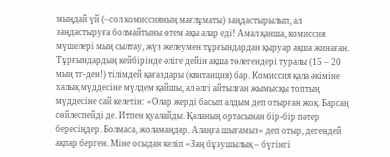мыңдай үй (–сол комиссияның мағлұматы) заңдастырылып, ал заңдастыруға болмайтыны өтем ақы алар еді! Амал қанша, комиссия мүшелері мың сылтау, жүз желеумен тұрғындардан қыруар ақша жинаған. Тұрғындардың кейбірінде әліге дейін ақша төлегендері туралы (15 – 20 мың тг-ден!) тілімдей қағаздары (квитанция) бар. Комиссия қала әкіміне халық мүддесіне мүлдем қайшы, ал әлгі айтылған жымысқы топтың мүддесіне сай келетін: «Олар жерді басып алдым деп отырған жоқ. Барсаң сөйлеспейді де. Итпен қуалайды. Қаланың ортасынан бір-бір пәтер бересіңдер. Болмаса, жоламаңдар. Алаңға шығамыз» деп отыр, дегендей ақпар берген. Міне осыдан келіп «Заң бұзушылық – бүгінгі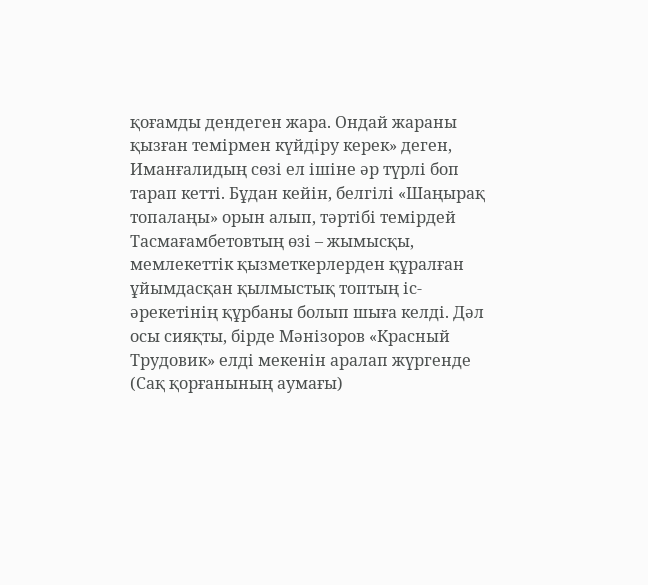қоғамды дендеген жара. Ондай жараны қызған темірмен күйдіру керек» деген, Иманғалидың сөзі ел ішіне әр түрлі боп тарап кетті. Бұдан кейін, белгілі «Шаңырақ топалаңы» орын алып, тәртібі темірдей Тасмағамбетовтың өзі – жымысқы, мемлекеттік қызметкерлерден құралған ұйымдасқан қылмыстық топтың іс-әрекетінің құрбаны болып шыға келді. Дәл осы сияқты, бірде Мәнізоров «Красный Трудовик» елді мекенін аралап жүргенде (Сақ қорғанының аумағы)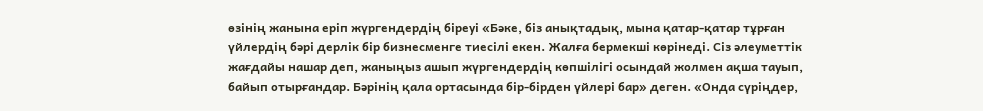өзінің жанына еріп жүргендердің біреуі «Бәке, біз анықтадық, мына қатар-қатар тұрған үйлердің бәрі дерлік бір бизнесменге тиесілі екен. Жалға бермекші көрінеді. Сіз әлеуметтік жағдайы нашар деп, жаныңыз ашып жүргендердің көпшілігі осындай жолмен ақша тауып, байып отырғандар. Бәрінің қала ортасында бір-бірден үйлері бар» деген. «Онда сүріңдер,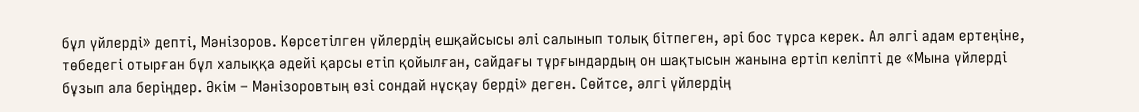бұл үйлерді» депті, Мәнізоров. Көрсетілген үйлердің ешқайсысы әлі салынып толық бітпеген, әрі бос тұрса керек. Ал әлгі адам ертеңіне, төбедегі отырған бұл халыққа әдейі қарсы етіп қойылған, сайдағы тұрғындардың он шақтысын жанына ертіп келіпті де «Мына үйлерді бұзып ала беріңдер. Әкім – Мәнізоровтың өзі сондай нұсқау берді» деген. Сөйтсе, әлгі үйлердің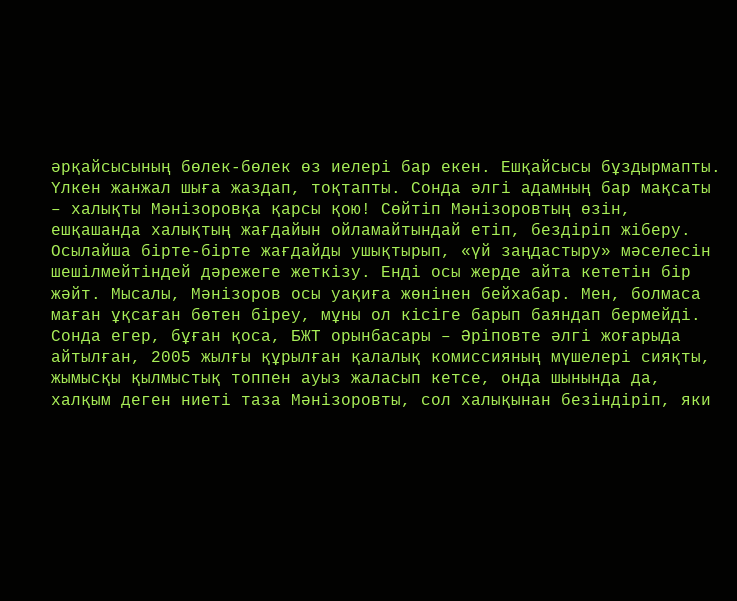әрқайсысының бөлек-бөлек өз иелері бар екен. Ешқайсысы бұздырмапты. Үлкен жанжал шыға жаздап, тоқтапты. Сонда әлгі адамның бар мақсаты – халықты Мәнізоровқа қарсы қою! Сөйтіп Мәнізоровтың өзін, ешқашанда халықтың жағдайын ойламайтындай етіп, бездіріп жіберу. Осылайша бірте-бірте жағдайды ушықтырып, «үй заңдастыру» мәселесін шешілмейтіндей дәрежеге жеткізу. Енді осы жерде айта кететін бір жәйт. Мысалы, Мәнізоров осы уақиға жөнінен бейхабар. Мен, болмаса маған ұқсаған бөтен біреу, мұны ол кісіге барып баяндап бермейді. Сонда егер, бұған қоса, БЖТ орынбасары – Әріповте әлгі жоғарыда айтылған, 2005 жылғы құрылған қалалық комиссияның мүшелері сияқты, жымысқы қылмыстық топпен ауыз жаласып кетсе, онда шынында да, халқым деген ниеті таза Мәнізоровты, сол халықынан безіндіріп, яки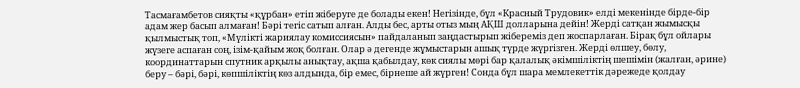Тасмағамбетов сияқты «құрбан» етіп жіберуге де болады екен! Негізінде, бұл «Красный Трудовик» елді мекенінде бірде-бір адам жер басып алмаған! Бәрі тегіс сатып алған. Алды бес, арты отыз мың АҚШ долларына дейін! Жерді сатқан жымысқы қылмыстық топ, «Мүлікті жариялау комиссиясын» пайдаланып заңдастырып жібереміз деп жоспарлаған. Бірақ бұл ойлары жүзеге аспаған соң, ізім-қайым жоқ болған. Олар ә дегенде жұмыстарын ашық түрде жүргізген. Жерді өлшеу, бөлу, координаттарын спутник арқылы анықтау, ақша қабылдау, көк сиялы мөрі бар қалалық әкімшіліктің шешімін (жалған, әрине) беру – бәрі, бәрі, көпшіліктің көз алдында, бір емес, бірнеше ай жүрген! Сонда бұл шара мемлекеттік дәрежеде қолдау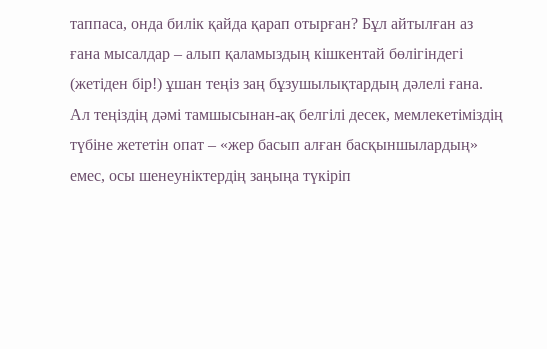таппаса, онда билік қайда қарап отырған? Бұл айтылған аз ғана мысалдар – алып қаламыздың кішкентай бөлігіндегі (жетіден бір!) ұшан теңіз заң бұзушылықтардың дәлелі ғана. Ал теңіздің дәмі тамшысынан-ақ белгілі десек, мемлекетіміздің түбіне жететін опат – «жер басып алған басқыншылардың» емес, осы шенеуніктердің заңыңа түкіріп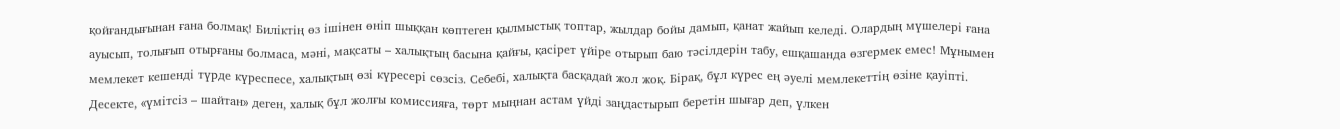қойғандығынан ғана болмақ! Биліктің өз ішінен өніп шыққан көптеген қылмыстық топтар, жылдар бойы дамып, қанат жайып келеді. Олардың мүшелері ғана ауысып, толығып отырғаны болмаса, мәні, мақсаты – халықтың басына қайғы, қасірет үйіре отырып баю тәсілдерін табу, ешқашанда өзгермек емес! Мұнымен мемлекет кешенді түрде күреспесе, халықтың өзі күресері сөзсіз. Себебі, халықта басқадай жол жоқ. Бірақ, бұл күрес ең әуелі мемлекеттің өзіне қауіпті.
Десекте, «үмітсіз – шайтан» деген, халық бұл жолғы комиссияға, төрт мыңнан астам үйді заңдастырып беретін шығар деп, үлкен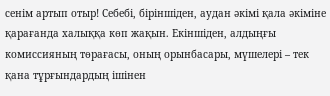сенім артып отыр! Себебі, біріншіден, аудан әкімі қала әкіміне қарағанда халыққа көп жақын. Екіншіден, алдыңғы комиссияның төрағасы, оның орынбасары, мүшелері – тек қана тұрғындардың ішінен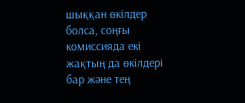шыққан өкілдер болса, соңғы комиссияда екі жақтың да өкілдері бар және тең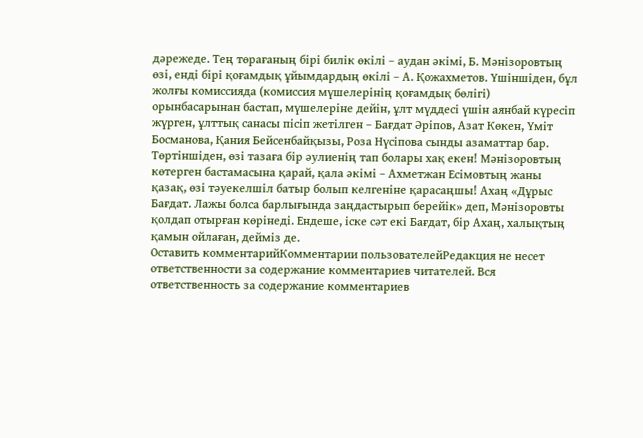дәрежеде. Тең төрағаның бірі билік өкілі – аудан әкімі, Б. Мәнізоровтың өзі, енді бірі қоғамдық ұйымдардың өкілі – А. Қожахметов. Үшіншіден, бұл жолғы комиссияда (комиссия мүшелерінің қоғамдық бөлігі) орынбасарынан бастап, мүшелеріне дейін, ұлт мүддесі үшін аянбай күресіп жүрген, ұлттық санасы пісіп жетілген – Бағдат Әріпов, Азат Көкен, Үміт Босманова, Қания Бейсенбайқызы, Роза Нүсіпова сынды азаматтар бар. Төртіншіден, өзі тазаға бір әулиенің тап болары хақ екен! Мәнізоровтың көтерген бастамасына қарай, қала әкімі – Ахметжан Есімовтың жаны қазақ, өзі тәуекелшіл батыр болып келгеніне қарасаңшы! Ахаң «Дұрыс Бағдат. Лажы болса барлығында заңдастырып берейік» деп, Мәнізоровты қолдап отырған көрінеді. Ендеше, іске сәт екі Бағдат, бір Ахаң, халықтың қамын ойлаған, дейміз де.
Оставить комментарийКомментарии пользователейРедакция не несет ответственности за содержание комментариев читателей. Вся ответственность за содержание комментариев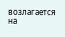возлагается на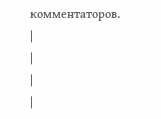комментаторов.
|
|
|
|